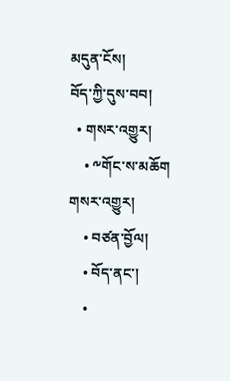མདུན་ངོས།
བོད་ཀྱི་དུས་བབ།
  • གསར་འགྱུར།
    • ༸གོང་ས་མཆོག གསར་འགྱུར།
    • བཙན་བྱོལ།
    • བོད་ནང་།
    •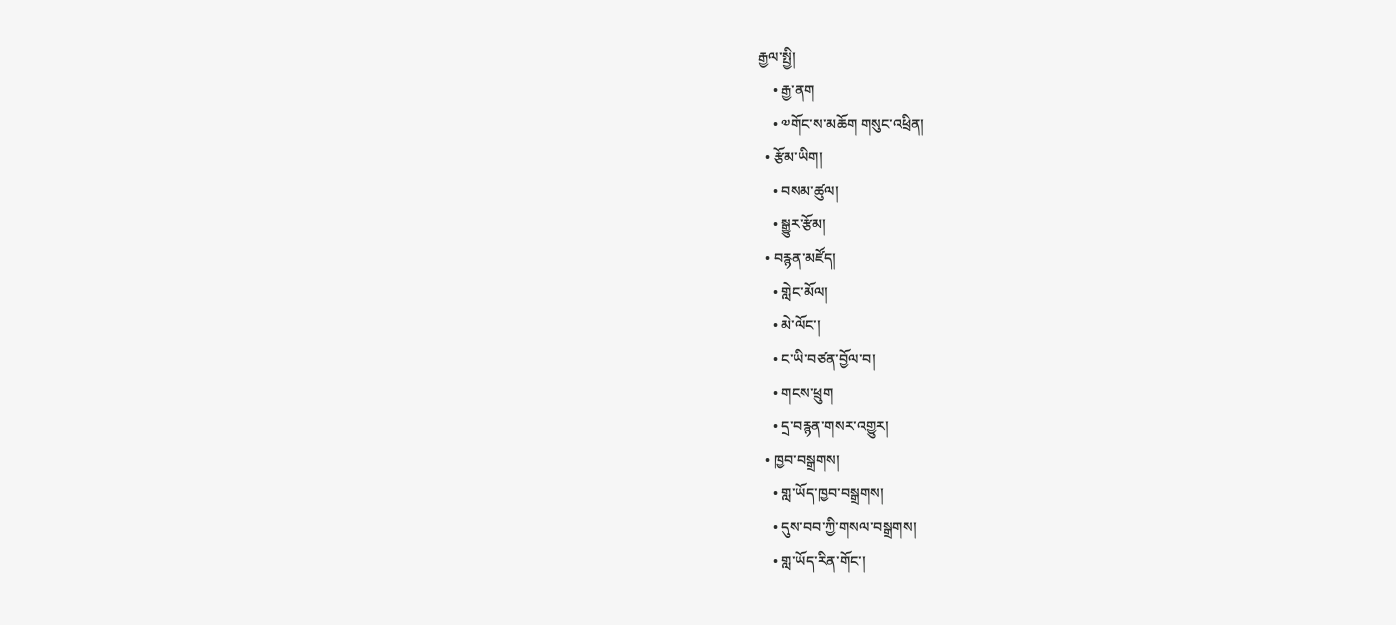རྒྱལ་སྤྱི།
    • རྒྱ་ནག
    • ༧གོང་ས་མཆོག གསུང་འཕྲིན།
  • རྩོམ་ཡིག།
    • བསམ་ཚུལ།
    • སྒྱུར་རྩོམ།
  • བརྙན་མཛོད།
    • གླེང་མོལ།
    • མེ་ལོང་།
    • ང་ཡི་བཙན་བྱོལ་བ།
    • གངས་ཕྲུག
    • དྲ་བརྙན་གསར་འགྱུར།
  • ཁྱབ་བསྒྲགས།
    • གླ་ཡོད་ཁྱབ་བསྒྲགས།
    • དུས་བབ་ཀྱི་གསལ་བསྒྲགས།
    • གླ་ཡོད་རིན་གོང་།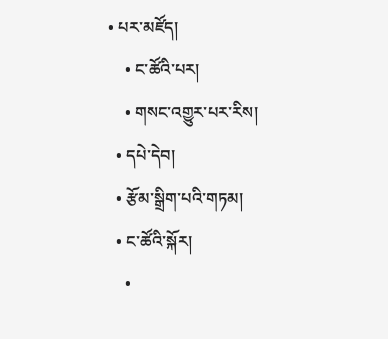• པར་མཛོད།
    • ང་ཚོའི་པར།
    • གསང་འགྱུར་པར་རིས།
  • དཔེ་དེབ།
  • རྩོམ་སྒྲིག་པའི་གཏམ།
  • ང་ཚོའི་སྐོར།
    •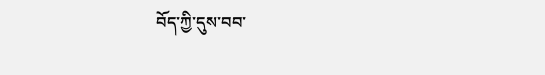བོད་ཀྱི་དུས་བབ་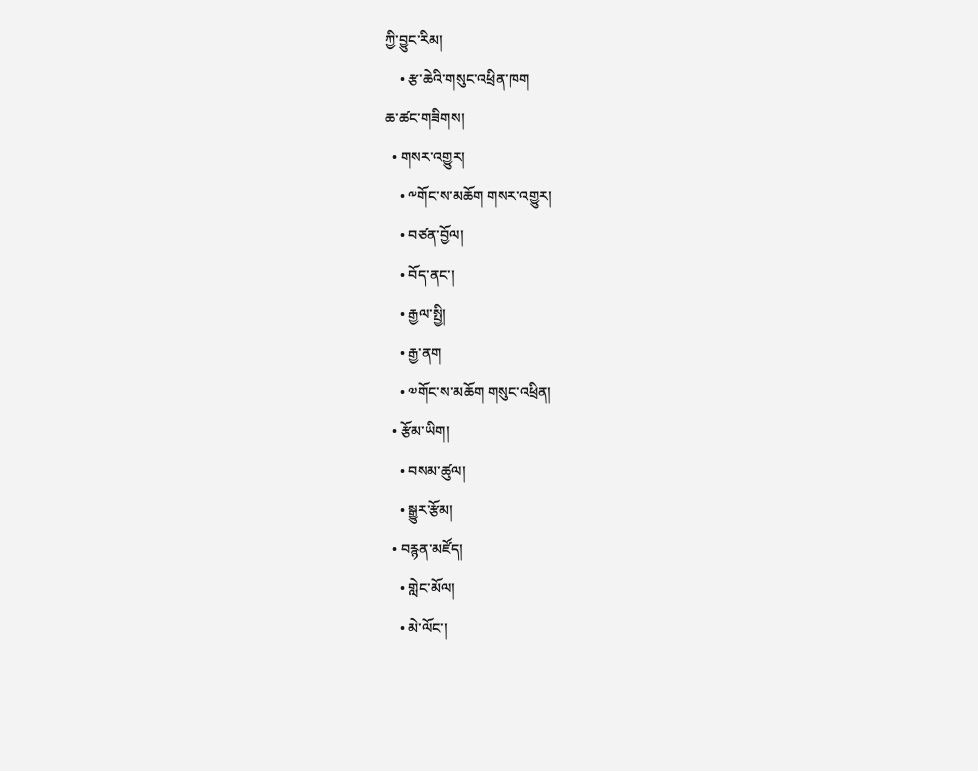ཀྱི་བྱུང་རིམ།
    • རྩ་ཆེའི་གསུང་འཕྲིན་ཁག
ཆ་ཚང་གཟིགས།
  • གསར་འགྱུར།
    • ༸གོང་ས་མཆོག གསར་འགྱུར།
    • བཙན་བྱོལ།
    • བོད་ནང་།
    • རྒྱལ་སྤྱི།
    • རྒྱ་ནག
    • ༧གོང་ས་མཆོག གསུང་འཕྲིན།
  • རྩོམ་ཡིག།
    • བསམ་ཚུལ།
    • སྒྱུར་རྩོམ།
  • བརྙན་མཛོད།
    • གླེང་མོལ།
    • མེ་ལོང་།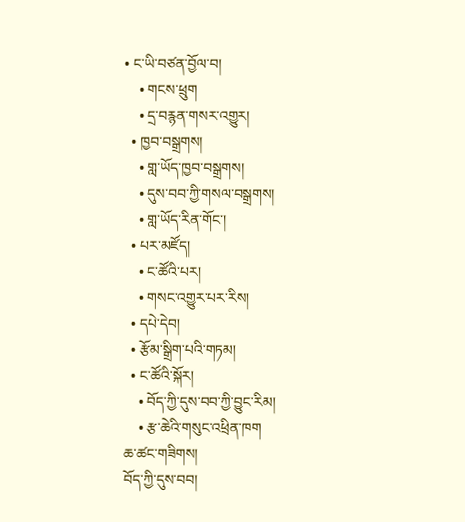• ང་ཡི་བཙན་བྱོལ་བ།
    • གངས་ཕྲུག
    • དྲ་བརྙན་གསར་འགྱུར།
  • ཁྱབ་བསྒྲགས།
    • གླ་ཡོད་ཁྱབ་བསྒྲགས།
    • དུས་བབ་ཀྱི་གསལ་བསྒྲགས།
    • གླ་ཡོད་རིན་གོང་།
  • པར་མཛོད།
    • ང་ཚོའི་པར།
    • གསང་འགྱུར་པར་རིས།
  • དཔེ་དེབ།
  • རྩོམ་སྒྲིག་པའི་གཏམ།
  • ང་ཚོའི་སྐོར།
    • བོད་ཀྱི་དུས་བབ་ཀྱི་བྱུང་རིམ།
    • རྩ་ཆེའི་གསུང་འཕྲིན་ཁག
ཆ་ཚང་གཟིགས།
བོད་ཀྱི་དུས་བབ།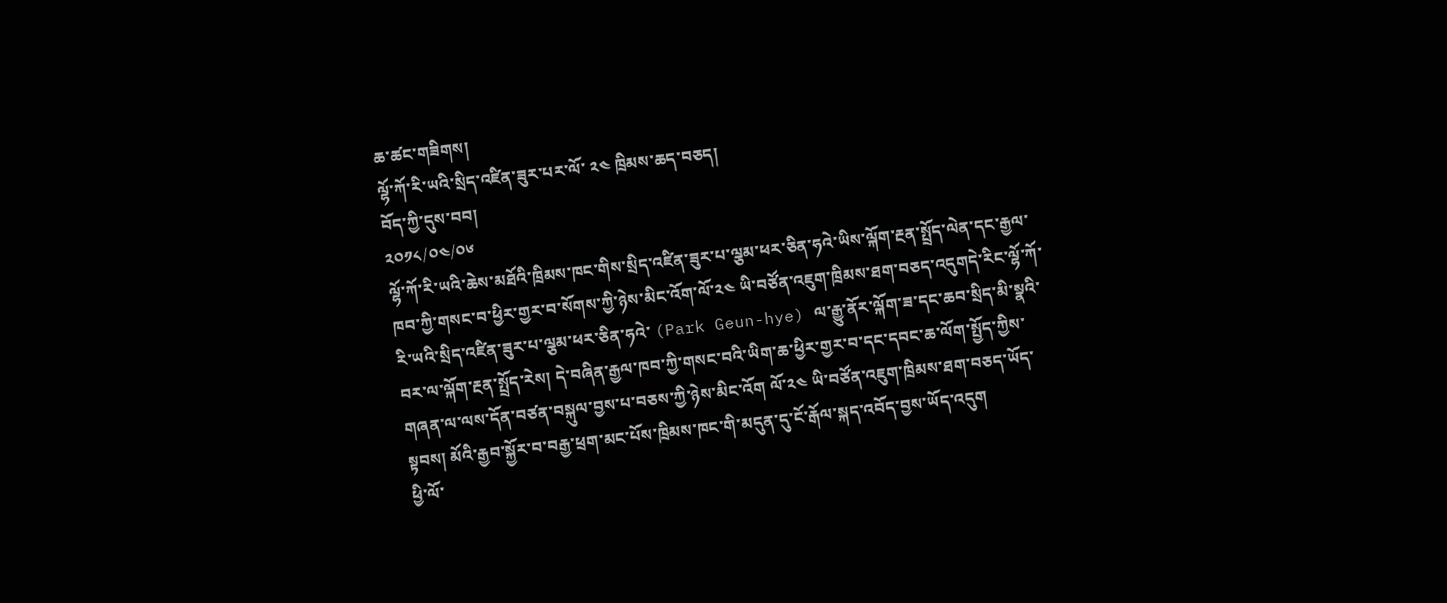ཆ་ཚང་གཟིགས།
ལྷོ་ཀོ་རི་ཡའི་སྲིད་འཛིན་ཟུར་པར་ལོ་ ༢༤ ཁྲིམས་ཆད་བཅད།
བོད་ཀྱི་དུས་བབ།
༢༠༡༨/༠༤/༠༦
ལྷོ་ཀོ་རི་ཡའི་ཆེས་མཐོའི་ཁྲིམས་ཁང་གིས་སྲིད་འཛིན་ཟུར་པ་ལྕམ་ཕར་ཅིན་ཧའེ་ཡིས་ལྐོག་རྔན་སྤྲོད་ལེན་དང་རྒྱལ་ཁབ་ཀྱི་གསང་བ་ཕྱིར་གྱར་བ་སོགས་ཀྱི་ཉེས་མིང་འོག་ལོ་༢༤ ཡི་བཙོན་འཇུག་ཁྲིམས་ཐག་བཅད་འདུགདེ་རིང་ལྷོ་ཀོ་རི་ཡའི་སྲིད་འཛིན་ཟུར་པ་ལྕམ་ཕར་ཅིན་ཧའེ་ (Park Geun-hye) ལ་རྒྱུ་ནོར་ལྐོག་ཟ་དང་ཆབ་སྲིད་མི་སྣའི་བར་ལ་ལྐོག་རྔན་སྤྲོད་རེས། དེ་བཞིན་རྒྱལ་ཁབ་ཀྱི་གསང་བའི་ཡིག་ཆ་ཕྱིར་གྱར་བ་དང་དབང་ཆ་ལོག་སྤྱོད་ཀྱིས་གཞན་ལ་ལས་དོན་བཙན་བསྐུལ་བྱས་པ་བཅས་ཀྱི་ཉེས་མིང་འོག ལོ་༢༤ ཡི་བཙོན་འཇུག་ཁྲིམས་ཐག་བཅད་ཡོད་སྟབས། མོའི་རྒྱབ་སྐྱོར་བ་བརྒྱ་ཕྲག་མང་པོས་ཁྲིམས་ཁང་གི་མདུན་དུ་ངོ་རྒོལ་སྐད་འབོད་བྱས་ཡོད་འདུག
ཕྱི་ལོ་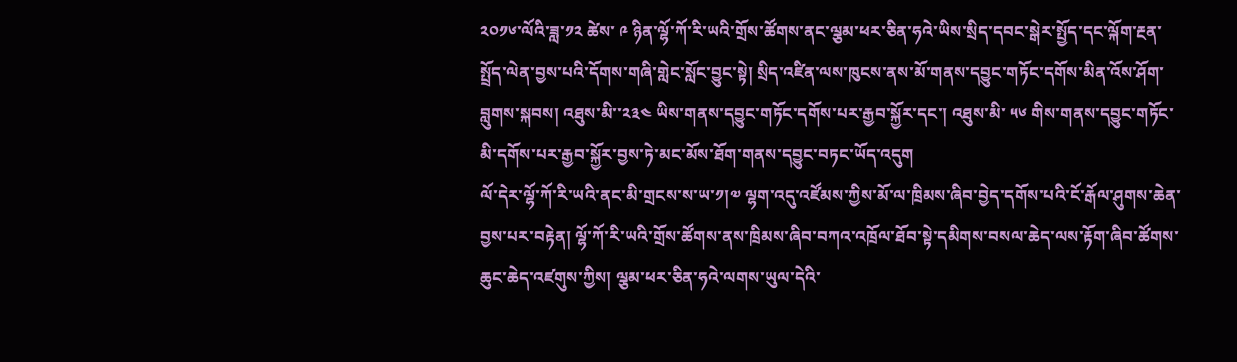༢༠༡༦་ལོའི་ཟླ་༡༢ ཚེས་ ༩ ཉིན་ལྷོ་ཀོ་རི་ཡའི་གྲོས་ཚོགས་ནང་ལྕམ་ཕར་ཅིན་ཧའེ་ཡིས་སྲིད་དབང་སྒེར་སྤྱོད་དང་ལྐོག་རྔན་སྤྲོད་ལེན་བྱས་པའི་དོགས་གཞི་གླེང་སློང་བྱུང་སྟེ། སྲིད་འཛིན་ལས་ཁུངས་ནས་མོ་གནས་དབྱུང་གཏོང་དགོས་མིན་འོས་ཤོག་བླུགས་སྐབས། འཐུས་མི་་༢༣༤ ཡིས་གནས་དབྱུང་གཏོང་དགོས་པར་རྒྱབ་སྐྱོར་དང་། འཐུས་མི་ ༥༦ གིས་གནས་དབྱུང་གཏོང་མི་དགོས་པར་རྒྱབ་སྐྱོར་བྱས་ཏེ་མང་མོས་ཐོག་གནས་དབྱུང་བཏང་ཡོད་འདུག
ལོ་དེར་ལྷོ་ཀོ་རི་ཡའི་ནང་མི་གྲངས་ས་ཡ་༡།༧ ལྷག་འདུ་འཛོམས་ཀྱིས་མོ་ལ་ཁྲིམས་ཞིབ་བྱེད་དགོས་པའི་ངོ་རྒོལ་ཤུགས་ཆེན་བྱས་པར་བརྟེན། ལྷོ་ཀོ་རི་ཡའི་གྲོས་ཚོགས་ནས་ཁྲིམས་ཞིབ་བཀའ་འཁྲོལ་ཐོབ་སྟེ་དམིགས་བསལ་ཆེད་ལས་རྟོག་ཞིབ་ཚོགས་ཆུང་ཆེད་འཛགུས་ཀྱིས། ལྕམ་ཕར་ཅིན་ཧའེ་ལགས་ཡུལ་དེའི་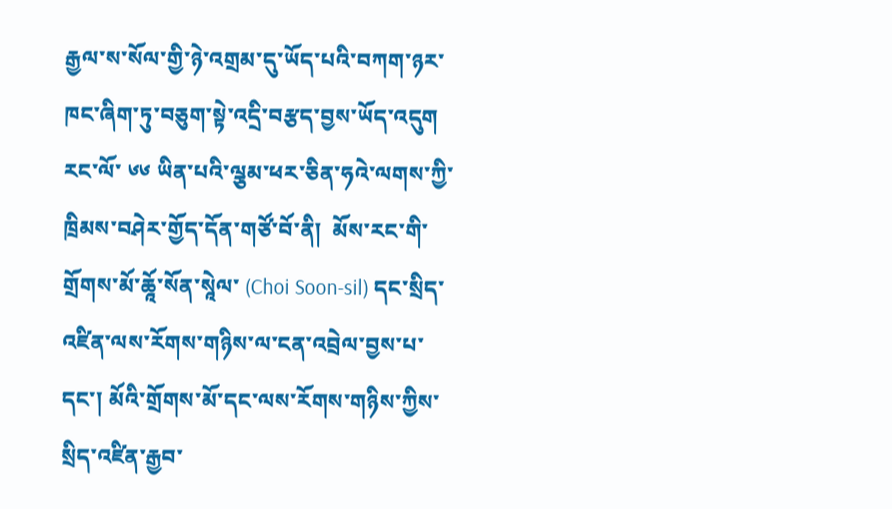རྒྱལ་ས་སོལ་གྱི་ཉེ་འགྲམ་དུ་ཡོད་པའི་བཀག་ཉར་ཁང་ཞིག་ཏུ་བཅུག་སྟེ་འདྲི་བརྩད་བྱས་ཡོད་འདུག
རང་ལོ་ ༦༦ ཡིན་པའི་ལྕམ་ཕར་ཅིན་ཧའེ་ལགས་ཀྱི་ཁྲིམས་བཤེར་གྱོད་དོན་གཙོ་བོ་ནི།  མོས་རང་གི་གྲོགས་མོ་ཆཱོ་སོན་སཱེལ་ (Choi Soon-sil) དང་སྲིད་འཛིན་ལས་རོགས་གཉིས་ལ་ངན་འབྲེལ་བྱས་པ་དང་། མོའི་གྲོགས་མོ་དང་ལས་རོགས་གཉིས་ཀྱིས་སྲིད་འཛིན་རྒྱབ་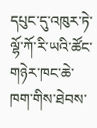དཔུང་དུ་འཁུར་ཏེ་ལྷོ་ཀོ་རི་ཡའི་ཚོང་གཉེར་ཁང་ཆེ་ཁག་གིས་ཐེབས་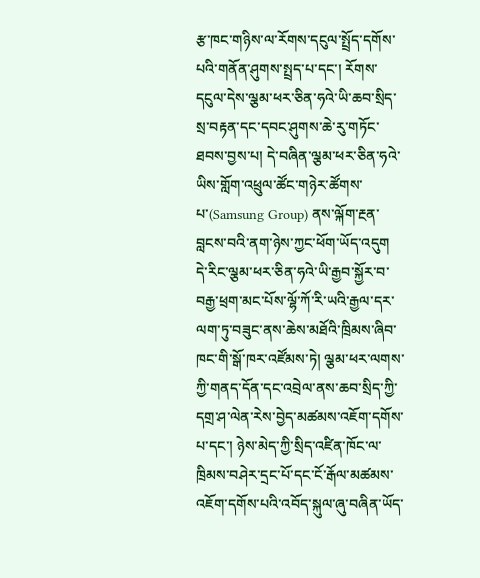རྩ་ཁང་གཉིས་ལ་རོགས་དངུལ་སྤྲོད་དགོས་པའི་གནོན་ཤུགས་སྤྲད་པ་དང་། རོགས་དངུལ་དེས་ལྕམ་ཕར་ཅིན་ཧའེ་ཡི་ཆབ་སྲིད་སྲ་བརྟན་དང་དབང་ཤུགས་ཆེ་རུ་གཏོང་ཐབས་བྱས་པ། དེ་བཞིན་ལྕམ་ཕར་ཅིན་ཧའེ་ཡིས་གློག་འཕྲུལ་ཚོང་གཉེར་ཚོགས་པ་(Samsung Group) ནས་ལྐོག་རྔན་བླངས་བའི་ནག་ཉེས་ཀྱང་ཕོག་ཡོད་འདུག
དེ་རིང་ལྕམ་ཕར་ཅིན་ཧའེ་ཡི་རྒྱབ་སྐྱོར་བ་བརྒྱ་ཕྲག་མང་པོས་ལྷོ་ཀོ་རི་ཡའི་རྒྱལ་དར་ལག་ཏུ་བཟུང་ནས་ཆེས་མཐོའི་ཁྲིམས་ཞིབ་ཁང་གི་སྒོ་ཁར་འཛོམས་ཏེ། ལྕམ་ཕར་ལགས་ཀྱི་གནད་དོན་དང་འབྲེལ་ནས་ཆབ་སྲིད་ཀྱི་དགྲ་ཤ་ལེན་རེས་བྱེད་མཚམས་འཇོག་དགོས་པ་དང་། ཉེས་མེད་ཀྱི་སྲིད་འཛིན་ཁོང་ལ་ཁྲིམས་བཤེར་དྲང་པོ་དང་ངོ་རྒོལ་མཚམས་འཇོག་དགོས་པའི་འབོད་སྐུལ་ཞུ་བཞིན་ཡོད་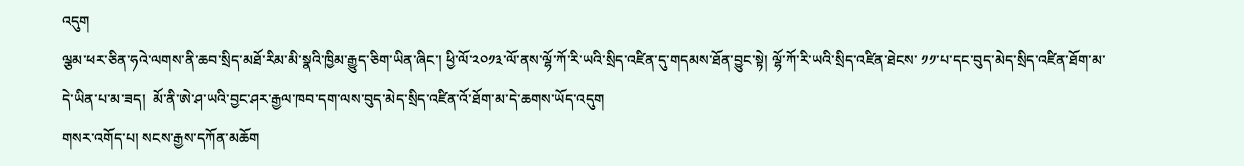འདུག
ལྕམ་ཕར་ཅིན་ཧའེ་ལགས་ནི་ཆབ་སྲིད་མཐོ་རིམ་མི་སྣའི་ཁྱིམ་རྒྱུད་ཅིག་ཡིན་ཞིང་། ཕྱི་ལོ་༢༠༡༣་ལོ་ནས་ལྷོ་ཀོ་རི་ཡའི་སྲིད་འཛིན་དུ་གདམས་ཐོན་བྱུང་སྟེ། ལྷོ་ཀོ་རི་ཡའི་སྲིད་འཛིན་ཐེངས་ ༡༡་པ་དང་བུད་མེད་སྲིད་འཛིན་ཐོག་མ་དེ་ཡིན་པ་མ་ཟད།  མོ་ནི་ཨེ་ཤ་ཡའི་བྱང་ཤར་རྒྱལ་ཁབ་དག་ལས་བུད་མེད་སྲིད་འཛིན་འོ་ཐོག་མ་དེ་ཆགས་ཡོད་འདུག
གསར་འགོད་པ། སངས་རྒྱས་དཀོན་མཆོག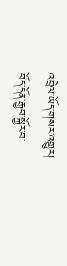འབྲེལ་ཡོད་གསར་འགྱུར།
བོད་དོན་རྒྱབ་སྐྱོར་བ་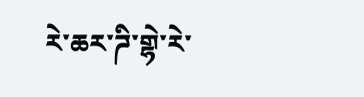རེ་ཆར་ཌི་གྷེ་རེ་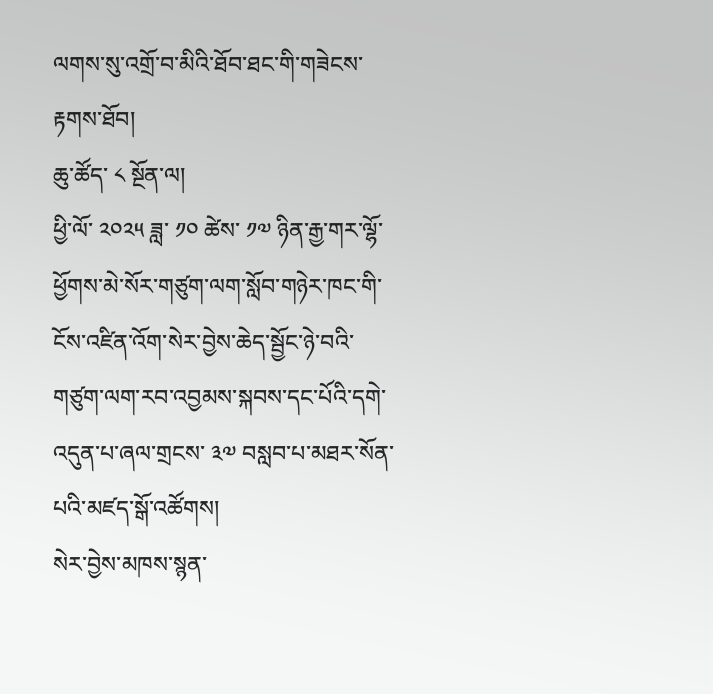ལགས་སུ་འགྲོ་བ་མིའི་ཐོབ་ཐང་གི་གཟེངས་རྟགས་ཐོབ།
ཆུ་ཚོད་ ༨ སྔོན་ལ།
ཕྱི་ལོ་ ༢༠༢༥ ཟླ་ ༡༠ ཚེས་ ༡༧ ཉིན་རྒྱ་གར་ལྷོ་ཕྱོགས་མེ་སོར་གཙུག་ལག་སློབ་གཉེར་ཁང་གི་ངོས་འཛིན་འོག་སེར་བྱེས་ཆེད་སྦྱོང་ཉེ་བའི་གཙུག་ལག་རབ་འབྱམས་སྐབས་དང་པོའི་དགེ་འདུན་པ་ཞལ་གྲངས་ ༣༧ བསླབ་པ་མཐར་སོན་པའི་མཛད་སྒོ་འཚོགས།
སེར་བྱེས་མཁས་སྙན་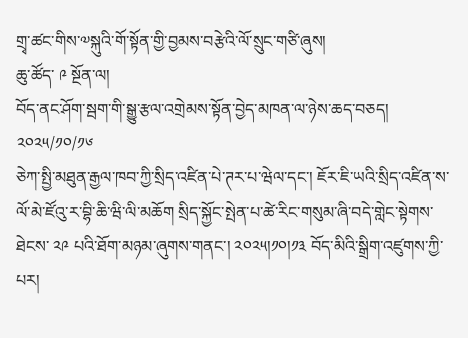གྲྭ་ཚང་གིས་༧སྐུའི་གོ་སྟོན་གྱི་བྱམས་བརྩེའི་ལོ་སྲུང་གཙི་ཞུས།
ཆུ་ཚོད་ ༩ སྔོན་ལ།
བོད་ནང་ཤོག་སྦག་གི་སྒྱུ་རྩལ་འགྲེམས་སྟོན་བྱེད་མཁན་ལ་ཉེས་ཆད་བཅད།
༢༠༢༥/༡༠/༡༦
ཅེཀ་སྤྱི་མཐུན་རྒྱལ་ཁབ་ཀྱི་སྲིད་འཛིན་པེ་ཊར་པ་ཝེལ་དང་། ཇོར་ཇི་ཡའི་སྲིད་འཛིན་ས་ལོ་མེ་ཛོའུ་ར་བྷི་ཆི་ཝི་ལི་མཆོག སྲིད་སྐྱོང་སྤེན་པ་ཚེ་རིང་གསུམ་ཞི་བདེ་གླེང་སྟེགས་ཐེངས་ ༢༩ པའི་ཐོག་མཉམ་ཞུགས་གནང་། ༢༠༢༥།༡༠།༡༣ བོད་མིའི་སྒྲིག་འཛུགས་ཀྱི་པར།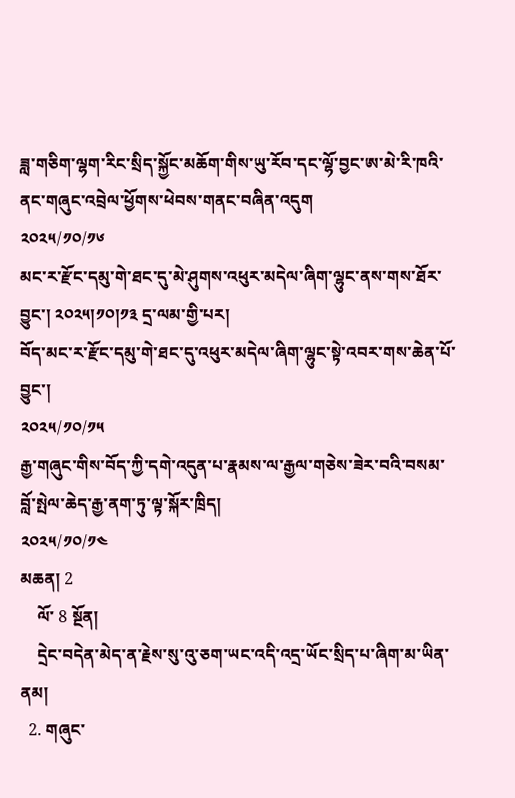ཟླ་གཅིག་ལྷག་རིང་སྲིད་སྐྱོང་མཆོག་གིས་ཡུ་རོབ་དང་ལྷོ་བྱང་ཨ་མེ་རི་ཁའི་ནང་གཞུང་འབྲེལ་ཕྱོགས་ཕེབས་གནང་བཞིན་འདུག
༢༠༢༥/༡༠/༡༦
མང་ར་རྫོང་དམུ་གེ་ཐང་དུ་མེ་ཤུགས་འཕུར་མདེལ་ཞིག་ལྷུང་ནས་གས་ཐོར་བྱུང་། ༢༠༢༥།༡༠།༡༣ དྲ་ལམ་གྱི་པར།
བོད་མང་ར་རྫོང་དམུ་གེ་ཐང་དུ་འཕུར་མདེལ་ཞིག་ལྷུང་སྟེ་འབར་གས་ཆེན་པོ་བྱུང་།
༢༠༢༥/༡༠/༡༥
རྒྱ་གཞུང་གིས་བོད་ཀྱི་དགེ་འདུན་པ་རྣམས་ལ་རྒྱལ་གཅེས་ཟེར་བའི་བསམ་བློ་སྤེལ་ཆེད་རྒྱ་ནག་ཏུ་ལྟ་སྐོར་ཁྲིད།
༢༠༢༥/༡༠/༡༤
མཆན། 2
    ལོ་ 8 སྔོན།
    དྲེང་བདེན་མེད་ན་རྗེས་སུ་འུ་ཅག་ཡང་འདི་འདྲ་ཡོང་སྲིད་པ་ཞིག་མ་ཡིན་ནམ།
  2. གཞུང་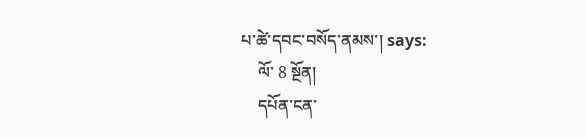པ་ཚེ་དབང་བསོད་ནམས་། says:
    ལོ་ 8 སྔོན།
    དཔོན་ངན་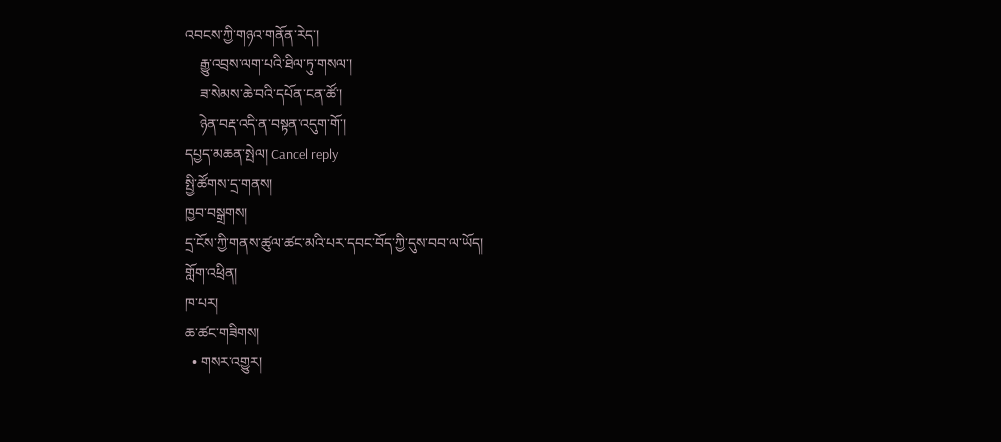འབངས་ཀྱི་གཉའ་གནོན་རེད་།
    རྒྱུ་འབྲས་ལག་པའི་ཐིལ་ཏུ་གསལ་།
    ཟ་སེམས་ཆེ་བའི་དཔོན་ངན་ཚོ་།
    ཉེན་བརྡ་འདི་ན་བསྟན་འདུག་གོ་།
དཔྱད་མཆན་སྤེལ། Cancel reply
སྤྱི་ཚོགས་དྲ་གནས།
ཁྱབ་བསྒྲགས།
དྲ་ངོས་ཀྱི་གནས་ཚུལ་ཚང་མའི་པར་དབང་བོད་ཀྱི་དུས་བབ་ལ་ཡོད།
གློག་འཕྲིན།
ཁ་པར།
ཆ་ཚང་གཟིགས།
  • གསར་འགྱུར།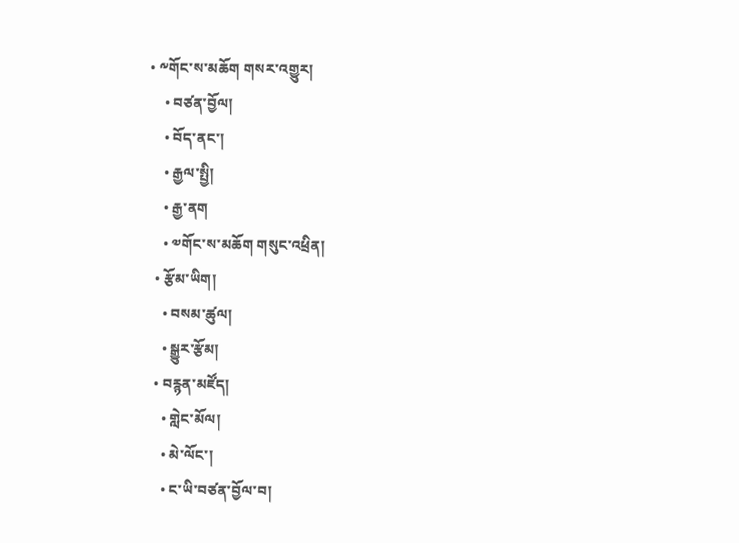• ༸གོང་ས་མཆོག གསར་འགྱུར།
    • བཙན་བྱོལ།
    • བོད་ནང་།
    • རྒྱལ་སྤྱི།
    • རྒྱ་ནག
    • ༧གོང་ས་མཆོག གསུང་འཕྲིན།
  • རྩོམ་ཡིག།
    • བསམ་ཚུལ།
    • སྒྱུར་རྩོམ།
  • བརྙན་མཛོད།
    • གླེང་མོལ།
    • མེ་ལོང་།
    • ང་ཡི་བཙན་བྱོལ་བ།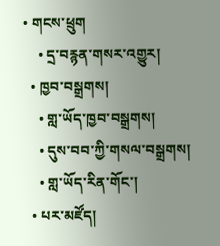• གངས་ཕྲུག
    • དྲ་བརྙན་གསར་འགྱུར།
  • ཁྱབ་བསྒྲགས།
    • གླ་ཡོད་ཁྱབ་བསྒྲགས།
    • དུས་བབ་ཀྱི་གསལ་བསྒྲགས།
    • གླ་ཡོད་རིན་གོང་།
  • པར་མཛོད།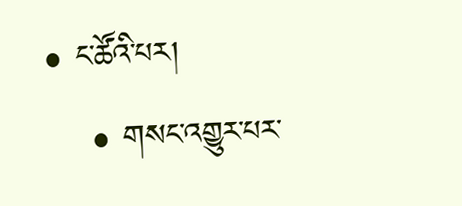• ང་ཚོའི་པར།
    • གསང་འགྱུར་པར་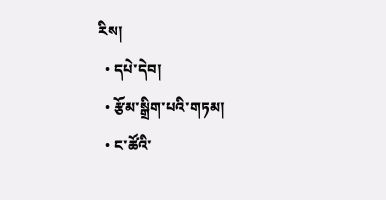རིས།
  • དཔེ་དེབ།
  • རྩོམ་སྒྲིག་པའི་གཏམ།
  • ང་ཚོའི་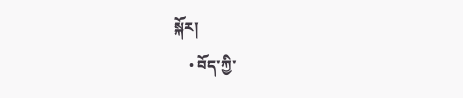སྐོར།
    • བོད་ཀྱི་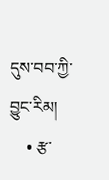དུས་བབ་ཀྱི་བྱུང་རིམ།
    • རྩ་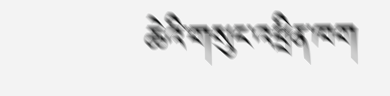ཆེའི་གསུང་འཕྲིན་ཁག